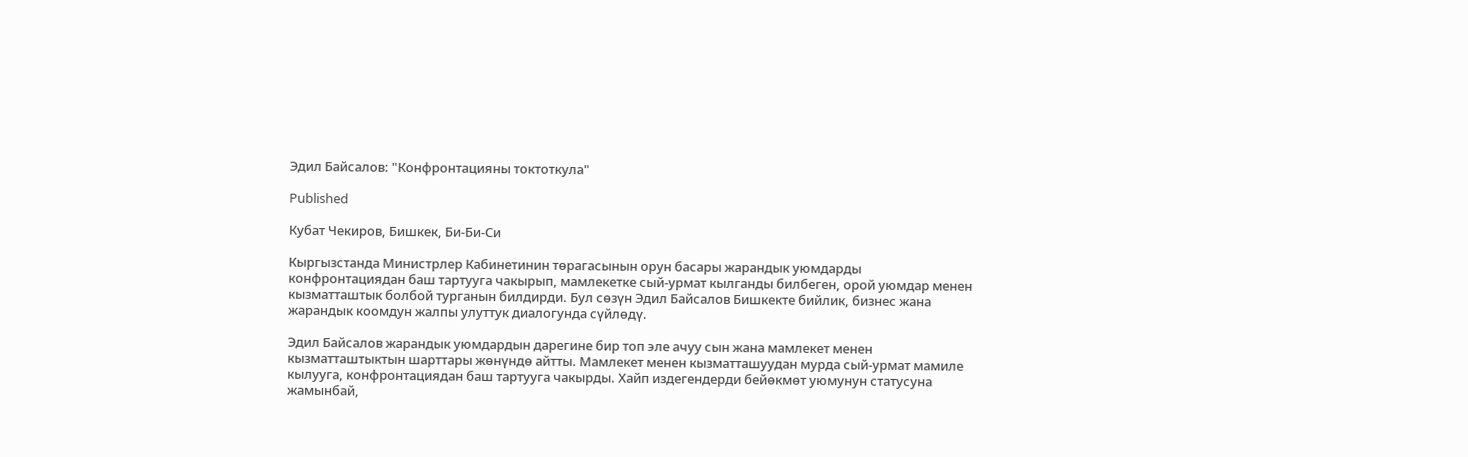Эдил Байсалов: "Конфронтацияны токтоткула"

Published

Кубат Чекиров, Бишкек, Би-Би-Си

Кыргызстанда Министрлер Кабинетинин төрагасынын орун басары жарандык уюмдарды конфронтациядан баш тартууга чакырып, мамлекетке сый-урмат кылганды билбеген, орой уюмдар менен кызматташтык болбой турганын билдирди. Бул сөзүн Эдил Байсалов Бишкекте бийлик, бизнес жана жарандык коомдун жалпы улуттук диалогунда сүйлөдү.

Эдил Байсалов жарандык уюмдардын дарегине бир топ эле ачуу сын жана мамлекет менен кызматташтыктын шарттары жөнүндө айтты. Мамлекет менен кызматташуудан мурда сый-урмат мамиле кылууга, конфронтациядан баш тартууга чакырды. Хайп издегендерди бейөкмөт уюмунун статусуна жамынбай,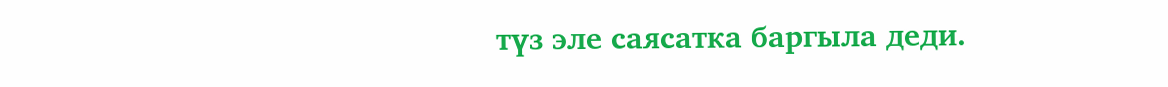түз эле саясатка баргыла деди.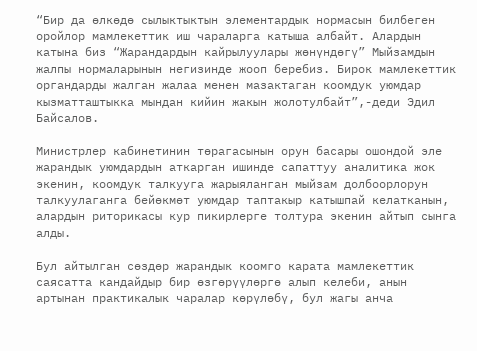“Бир да өлкөдө сылыктыктын элементардык нормасын билбеген оройлор мамлекеттик иш чараларга катыша албайт. Алардын катына биз “Жарандардын кайрылуулары жөнүндөгү” Мыйзамдын жалпы нормаларынын негизинде жооп беребиз. Бирок мамлекеттик органдарды жалган жалаа менен мазактаган коомдук уюмдар кызматташтыкка мындан кийин жакын жолотулбайт”,-деди Эдил Байсалов.

Министрлер кабинетинин төрагасынын орун басары ошондой эле жарандык уюмдардын аткарган ишинде сапаттуу аналитика жок экенин, коомдук талкууга жарыяланган мыйзам долбоорлорун талкуулаганга бейөкмөт уюмдар таптакыр катышпай келатканын, алардын риторикасы кур пикирлерге толтура экенин айтып сынга алды.

Бул айтылган сөздөр жарандык коомго карата мамлекеттик саясатта кандайдыр бир өзгөрүүлөргө алып келеби, анын артынан практикалык чаралар көрүлөбү, бул жагы анча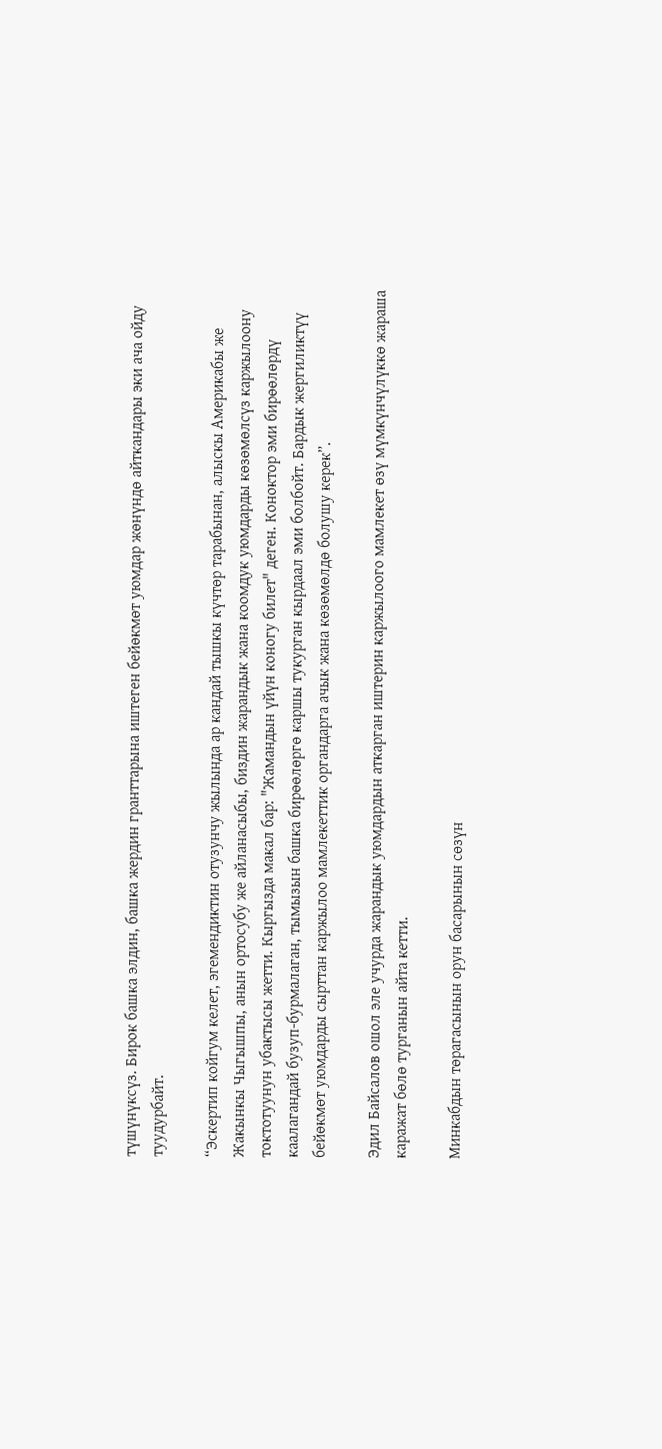түшүнүксүз. Бирок башка элдин, башка жердин гранттарына иштеген бейөкмөт уюмдар жөнүндө айткандары эки ача ойду туудурбайт.

“Эскертип койгум келет, эгемендиктин отузунчу жылында ар кандай тышкы күчтөр тарабынан, алыскы Америкабы же Жакынкы Чыгышпы, анын ортосубу же айланасыбы, биздин жарандык жана коомдук уюмдарды көзөмөлсүз каржылоону токтотуунун убактысы жетти. Кыргызда макал бар: "Жамандын үйүн коногу билет" деген. Коноктор эми бирөөлөрдү каалагандай бузуп-бурмалаган, тымызын башка бирөөлөргө каршы тукурган кырдаал эми болбойт. Бардык жергиликтүү бейөкмөт уюмдарды сырттан каржылоо мамлекеттик органдарга ачык жана көзөмөлдө болушу керек”.

Эдил Байсалов ошол эле учурда жарандык уюмдардын аткарган иштерин каржылоого мамлекет өзү мүмкүнчүлүккө жараша каражат бөлө турганын айта кетти.

Минкабдын төрагасынын орун басарынын сөзүн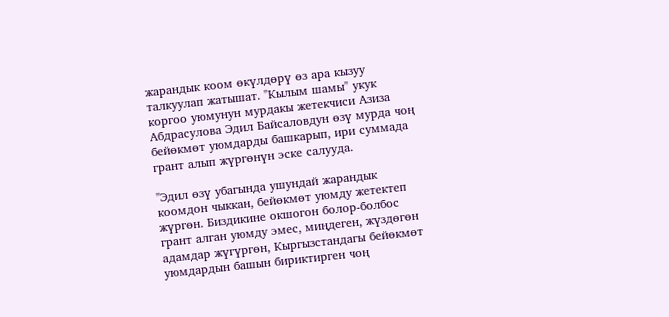жарандык коом өкүлдөрү өз ара кызуу талкуулап жатышат. "Кылым шамы" укук коргоо уюмунун мурдакы жетекчиси Азиза Абдрасулова Эдил Байсаловдун өзү мурда чоң бейөкмөт уюмдарды башкарып, ири суммада грант алып жүргөнүн эске салууда.

"Эдил өзү убагында ушундай жарандык коомдон чыккан, бейөкмөт уюмду жетектеп жүргөн. Биздикине окшогон болор-болбос грант алган уюмду эмес, миңдеген, жүздөгөн адамдар жүгүргөн, Кыргызстандагы бейөкмөт уюмдардын башын бириктирген чоң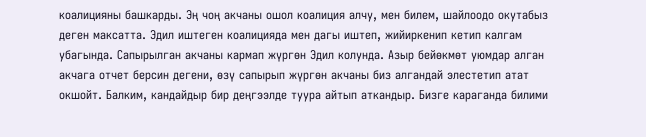коалицияны башкарды. Эң чоң акчаны ошол коалиция алчу, мен билем, шайлоодо окутабыз деген максатта. Эдил иштеген коалицияда мен дагы иштеп, жийиркенип кетип калгам убагында. Сапырылган акчаны кармап жүргөн Эдил колунда. Азыр бейөкмөт уюмдар алган акчага отчет берсин дегени, өзү сапырып жүргөн акчаны биз алгандай элестетип атат окшойт. Балким, кандайдыр бир деңгээлде туура айтып аткандыр. Бизге караганда билими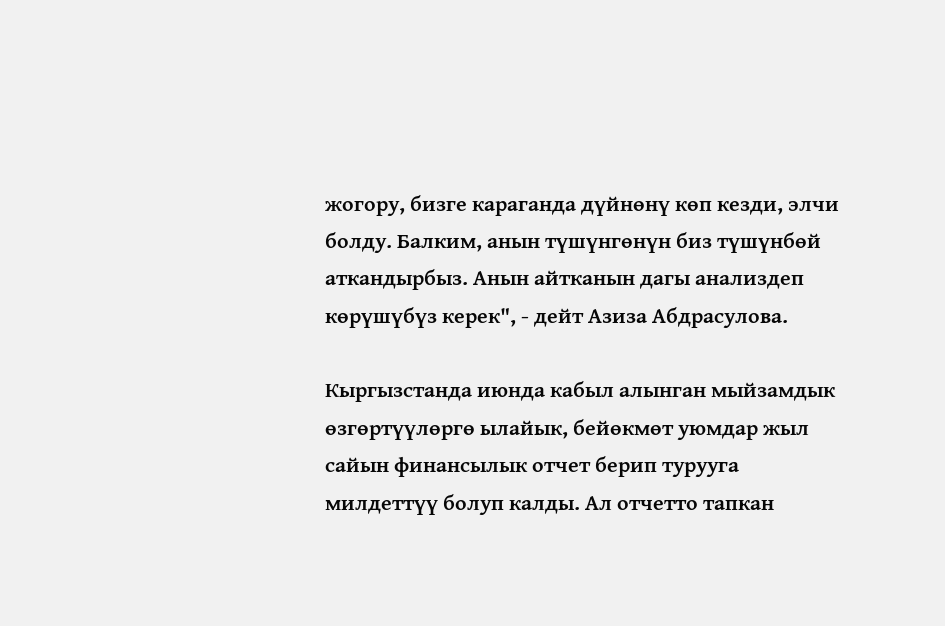жогору, бизге караганда дүйнөнү көп кезди, элчи болду. Балким, анын түшүнгөнүн биз түшүнбөй аткандырбыз. Анын айтканын дагы анализдеп көрүшүбүз керек", - дейт Азиза Абдрасулова.

Кыргызстанда июнда кабыл алынган мыйзамдык өзгөртүүлөргө ылайык, бейөкмөт уюмдар жыл сайын финансылык отчет берип турууга милдеттүү болуп калды. Ал отчетто тапкан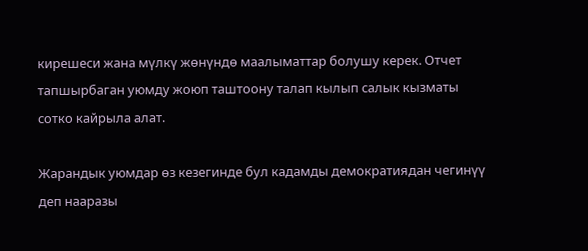кирешеси жана мүлкү жөнүндө маалыматтар болушу керек. Отчет тапшырбаган уюмду жоюп таштоону талап кылып салык кызматы сотко кайрыла алат.

Жарандык уюмдар өз кезегинде бул кадамды демократиядан чегинүү деп нааразы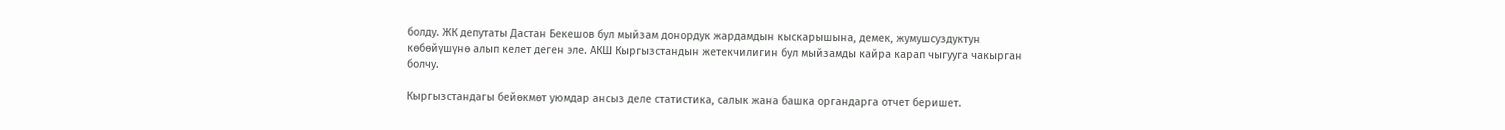болду. ЖК депутаты Дастан Бекешов бул мыйзам донордук жардамдын кыскарышына, демек, жумушсуздуктун көбөйүшүнө алып келет деген эле. АКШ Кыргызстандын жетекчилигин бул мыйзамды кайра карап чыгууга чакырган болчу.

Кыргызстандагы бейөкмөт уюмдар ансыз деле статистика, салык жана башка органдарга отчет беришет.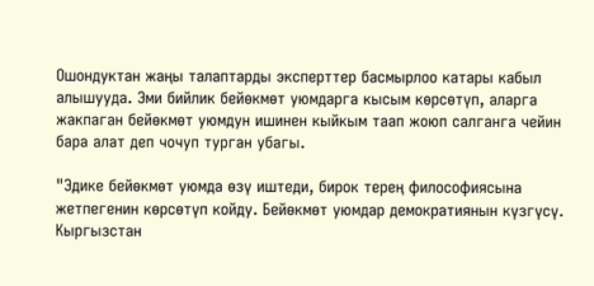Ошондуктан жаңы талаптарды эксперттер басмырлоо катары кабыл алышууда. Эми бийлик бейөкмөт уюмдарга кысым көрсөтүп, аларга жакпаган бейөкмөт уюмдун ишинен кыйкым таап жоюп салганга чейин бара алат деп чочуп турган убагы.

"Эдике бейөкмөт уюмда өзү иштеди, бирок терең философиясына жетпегенин көрсөтүп койду. Бейөкмөт уюмдар демократиянын күзгүсү. Кыргызстан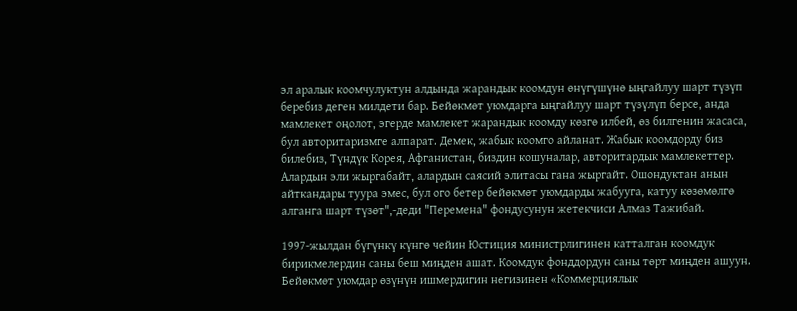эл аралык коомчулуктун алдында жарандык коомдун өнүгүшүнө ыңгайлуу шарт түзүп беребиз деген милдети бар. Бейөкмөт уюмдарга ыңгайлуу шарт түзүлүп берсе, анда мамлекет оңолот, эгерде мамлекет жарандык коомду көзгө илбей, өз билгенин жасаса, бул авторитаризмге алпарат. Демек, жабык коомго айланат. Жабык коомдорду биз билебиз, Түндүк Корея, Афганистан, биздин кошуналар, авторитардык мамлекеттер. Алардын эли жыргабайт, алардын саясий элитасы гана жыргайт. Ошондуктан анын айткандары туура эмес, бул ого бетер бейөкмөт уюмдарды жабууга, катуу көзөмөлгө алганга шарт түзөт",-деди "Перемена" фондусунун жетекчиси Алмаз Тажибай.

1997-жылдан бүгүнкү күнгө чейин Юстиция министрлигинен катталган коомдук бирикмелердин саны беш миңден ашат. Коомдук фонддордун саны төрт миңден ашуун. Бейөкмөт уюмдар өзүнүн ишмердигин негизинен «Коммерциялык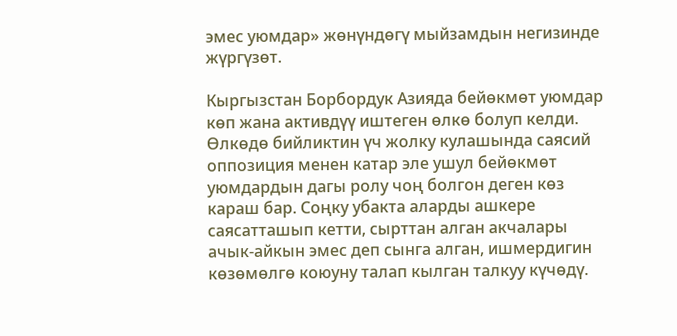эмес уюмдар» жөнүндөгү мыйзамдын негизинде жүргүзөт.

Кыргызстан Борбордук Азияда бейөкмөт уюмдар көп жана активдүү иштеген өлкө болуп келди. Өлкөдө бийликтин үч жолку кулашында саясий оппозиция менен катар эле ушул бейөкмөт уюмдардын дагы ролу чоң болгон деген көз караш бар. Соңку убакта аларды ашкере саясатташып кетти, сырттан алган акчалары ачык-айкын эмес деп сынга алган, ишмердигин көзөмөлгө коюуну талап кылган талкуу күчөдү.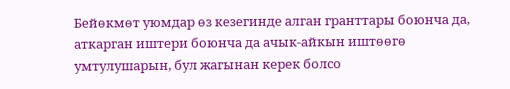Бейөкмөт уюмдар өз кезегинде алган гранттары боюнча да, аткарган иштери боюнча да ачык-айкын иштөөгө умтулушарын, бул жагынан керек болсо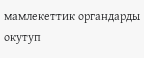мамлекеттик органдарды окутуп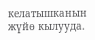келатышканын жүйө кылууда.